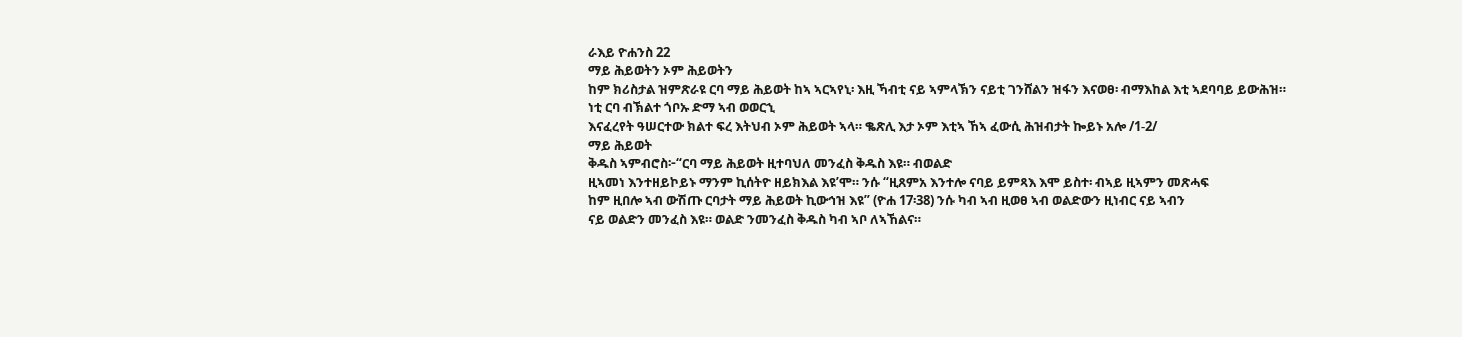ራእይ ዮሐንስ 22
ማይ ሕይወትን ኦም ሕይወትን
ከም ክሪስታል ዝምጽራዩ ርባ ማይ ሕይወት ከኣ ኣርኣየኒ፡ እዚ ኻብቲ ናይ ኣምላኽን ናይቲ ገንሸልን ዝፋን እናወፀ፡ ብማእከል እቲ ኣደባባይ ይውሕዝ። ነቲ ርባ ብኽልተ ጎቦኡ ድማ ኣብ ወወርኂ
እናፈረየት ዓሠርተው ክልተ ፍረ እትህብ ኦም ሕይወት ኣላ። ቈጽሊ እታ ኦም እቲኣ ኸኣ ፈውሲ ሕዝብታት ኰይኑ አሎ /1-2/
ማይ ሕይወት
ቅዱስ ኣምብሮስ፦“ርባ ማይ ሕይወት ዚተባህለ መንፈስ ቅዱስ እዩ። ብወልድ
ዚኣመነ እንተዘይኮይኑ ማንም ኪሰትዮ ዘይክእል እዩ’ሞ። ንሱ “ዚጸምአ እንተሎ ናባይ ይምጻእ እሞ ይስተ፡ ብኣይ ዚኣምን መጽሓፍ
ከም ዚበሎ ኣብ ውሽጡ ርባታት ማይ ሕይወት ኪውኅዝ እዩ” (ዮሐ 17፡38) ንሱ ካብ ኣብ ዚወፀ ኣብ ወልድውን ዚነብር ናይ ኣብን
ናይ ወልድን መንፈስ እዩ። ወልድ ንመንፈስ ቅዱስ ካብ ኣቦ ለኣኸልና።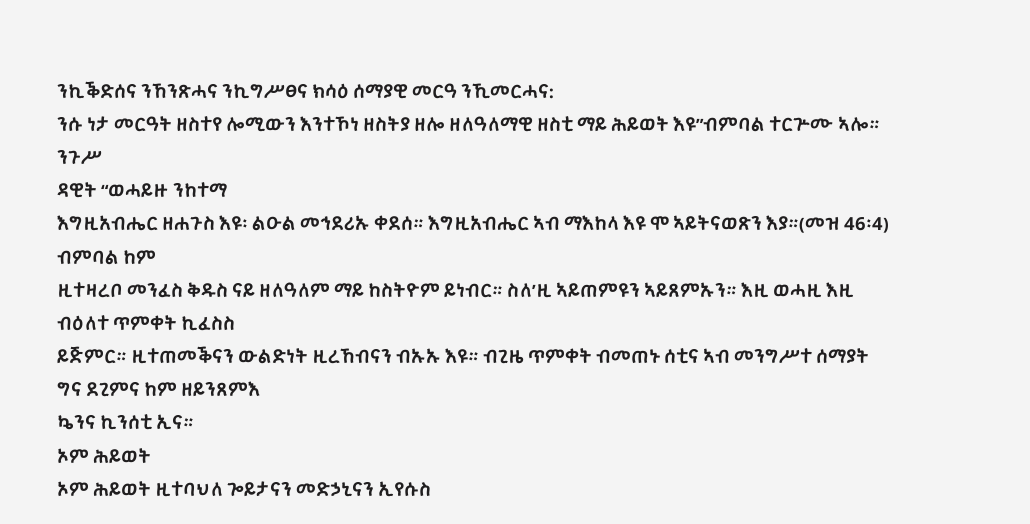ንኪቕድሰና ንኸንጽሓና ንኪግሥፀና ክሳዕ ሰማያዊ መርዓ ንኺመርሓና:
ንሱ ነታ መርዓት ዘስተየ ሎሚውን እንተኾነ ዘስትያ ዘሎ ዘለዓለማዊ ዘስቲ ማይ ሕይወት እዩ”ብምባል ተርጕሙ ኣሎ።
ንጉሥ
ዳዊት “ወሓይዙ ንከተማ
እግዚአብሔር ዘሐጉስ እዩ፡ ልዑል መኅደሪኡ ቀደሰ። እግዚአብሔር ኣብ ማእከላ እዩ ሞ ኣይትናወጽን እያ።(መዝ 46፡4) ብምባል ከም
ዚተዛረቦ መንፈስ ቅዱስ ናይ ዘለዓለም ማይ ከስትዮም ይነብር። ስለ’ዚ ኣይጠምዩን ኣይጸምኡን። እዚ ወሓዚ እዚ ብዕለተ ጥምቀት ኪፈስስ
ይጅምር። ዚተጠመቕናን ውልድነት ዚረኸብናን ብኡኡ እዩ። ብጊዜ ጥምቀት ብመጠኑ ሰቲና ኣብ መንግሥተ ሰማያት ግና ደጊምና ከም ዘይንጸምእ
ኴንና ኪንሰቲ ኢና።
ኦም ሕይወት
ኦም ሕይወት ዚተባህለ ጐይታናን መድኃኒናን ኢየሱስ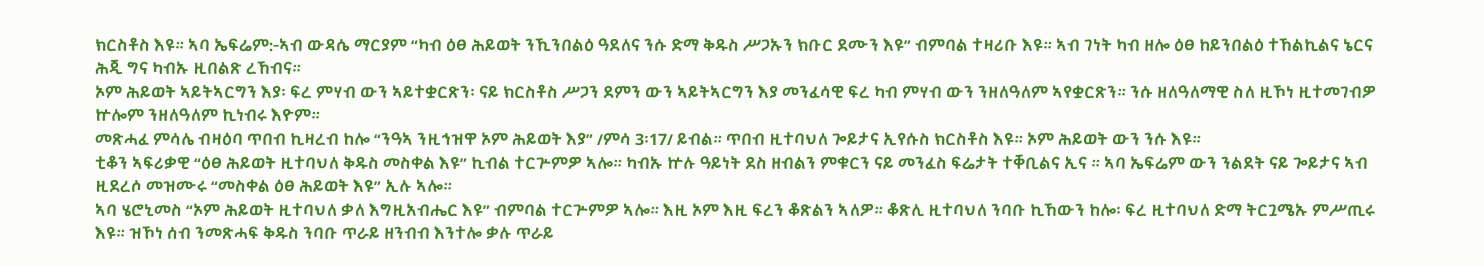ክርስቶስ እዩ። ኣባ ኤፍሬም:-ኣብ ውዳሴ ማርያም “ካብ ዕፀ ሕይወት ንኺንበልዕ ዓደለና ንሱ ድማ ቅዱስ ሥጋኡን ክቡር ደሙን እዩ” ብምባል ተዛሪቡ እዩ። ኣብ ገነት ካብ ዘሎ ዕፀ ከይንበልዕ ተኸልኪልና ኔርና ሕጂ ግና ካብኡ ዚበልጽ ረኸብና።
ኦም ሕይወት ኣይትኣርግን እያ፡ ፍረ ምሃብ ውን ኣይተቋርጽን፡ ናይ ክርስቶስ ሥጋን ደምን ውን ኣይትኣርግን እያ መንፈሳዊ ፍረ ካብ ምሃብ ውን ንዘለዓለም ኣየቋርጽን። ንሱ ዘለዓለማዊ ስለ ዚኾነ ዚተመገብዎ ኵሎም ንዘለዓለም ኪነብሩ እዮም።
መጽሓፈ ምሳሌ ብዛዕባ ጥበብ ኪዛረብ ከሎ “ንዓኣ ንዚኅዝዋ ኦም ሕይወት እያ” /ምሳ 3፡17/ ይብል። ጥበብ ዚተባህለ ጐይታና ኢየሱስ ክርስቶስ እዩ። ኦም ሕይወት ውን ንሱ እዩ።
ቲቆን ኣፍሪቃዊ “ዕፀ ሕይወት ዚተባህለ ቅዱስ መስቀል እዩ” ኪብል ተርጕምዎ ኣሎ። ካብኡ ኵሉ ዓይነት ደስ ዘብልን ምቁርን ናይ መንፈስ ፍሬታት ተቐቢልና ኢና ። ኣባ ኤፍሬም ውን ንልደት ናይ ጐይታና ኣብ ዚደረሶ መዝሙሩ “መስቀል ዕፀ ሕይወት እዩ” ኢሉ ኣሎ።
ኣባ ሄሮኒመስ “ኦም ሕይወት ዚተባህለ ቃለ እግዚአብሔር እዩ” ብምባል ተርጕምዎ ኣሎ። እዚ ኦም እዚ ፍረን ቆጽልን ኣለዎ። ቆጽሊ ዚተባህለ ንባቡ ኪኸውን ከሎ፡ ፍረ ዚተባህለ ድማ ትርጓሜኡ ምሥጢሩ እዩ። ዝኾነ ሰብ ንመጽሓፍ ቅዱስ ንባቡ ጥራይ ዘንብብ እንተሎ ቃሉ ጥራይ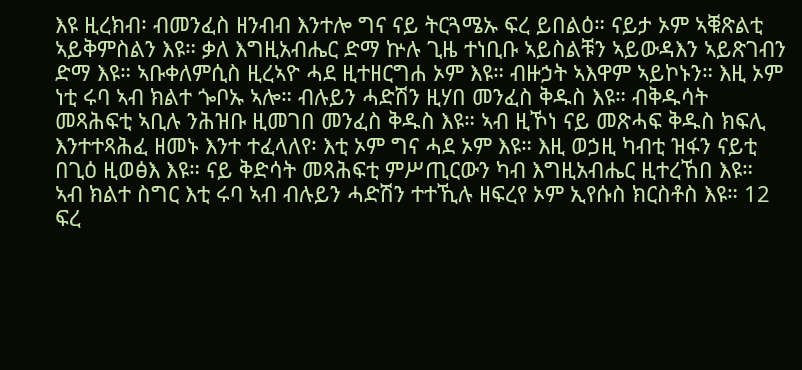እዩ ዚረክብ፡ ብመንፈስ ዘንብብ እንተሎ ግና ናይ ትርጓሜኡ ፍረ ይበልዕ። ናይታ ኦም ኣቑጽልቲ ኣይቅምስልን እዩ። ቃለ እግዚአብሔር ድማ ኵሉ ጊዜ ተነቢቡ ኣይስልቹን ኣይውዳእን ኣይጽገብን ድማ እዩ። ኣቡቀለምሲስ ዚረኣዮ ሓደ ዚተዘርግሐ ኦም እዩ። ብዙኃት ኣእዋም ኣይኮኑን። እዚ ኦም ነቲ ሩባ ኣብ ክልተ ጐቦኡ ኣሎ። ብሉይን ሓድሽን ዚሃበ መንፈስ ቅዱስ እዩ። ብቅዱሳት መጻሕፍቲ ኣቢሉ ንሕዝቡ ዚመገበ መንፈስ ቅዱስ እዩ። ኣብ ዚኾነ ናይ መጽሓፍ ቅዱስ ክፍሊ እንተተጻሕፈ ዘመኑ እንተ ተፈላለየ፡ እቲ ኦም ግና ሓደ ኦም እዩ። እዚ ወኃዚ ካብቲ ዝፋን ናይቲ በጊዕ ዚወፅእ እዩ። ናይ ቅድሳት መጻሕፍቲ ምሥጢርውን ካብ እግዚአብሔር ዚተረኸበ እዩ።
ኣብ ክልተ ስግር እቲ ሩባ ኣብ ብሉይን ሓድሽን ተተኺሉ ዘፍረየ ኦም ኢየሱስ ክርስቶስ እዩ። 12 ፍረ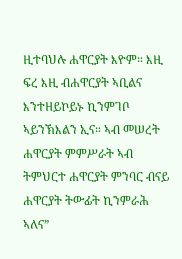ዚተባህሉ ሐዋርያት እዮም። እዚ ፍረ እዚ ብሐዋርያት ኣቢልና እንተዘይኮይኑ ኪንምገቦ ኣይንኽእልን ኢና። ኣብ መሠረት ሐዋርያት ምምሥራት ኣብ ትምህርተ ሐዋርያት ምንባር ብናይ ሐዋርያት ትውፊት ኪንምራሕ ኣለና”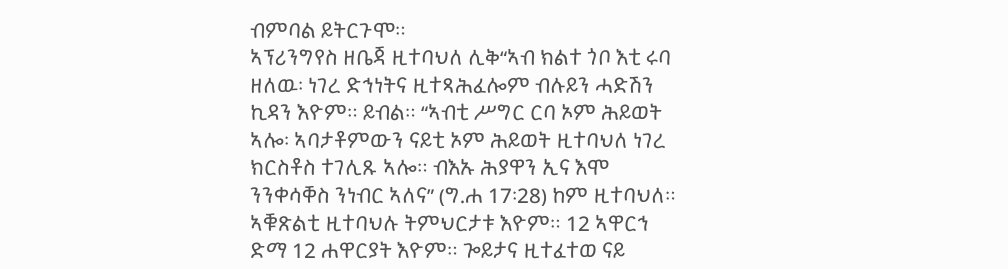ብምባል ይትርጉሞ።
ኣፕሪንግየስ ዘቤጃ ዚተባህለ ሊቅ“ኣብ ክልተ ጎቦ እቲ ሩባ ዘለዉ፡ ነገረ ድኅነትና ዚተጻሕፈሎም ብሉይን ሓድሽን ኪዳን እዮም። ይብል። “ኣብቲ ሥግር ርባ ኦም ሕይወት ኣሎ፡ ኣባታቶምውን ናይቲ ኦም ሕይወት ዚተባህለ ነገረ ክርስቶስ ተገሊጹ ኣሎ። ብእኡ ሕያዋን ኢና እሞ ንንቀሳቐስ ንነብር ኣለና” (ግ.ሐ 17፡28) ከም ዚተባህለ። ኣቑጽልቲ ዚተባህሉ ትምህርታቱ እዮም። 12 ኣዋርኅ ድማ 12 ሐዋርያት እዮም። ጐይታና ዚተፈተወ ናይ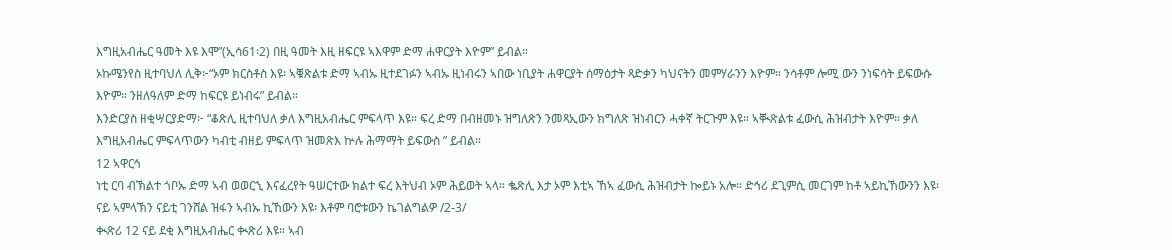እግዚአብሔር ዓመት እዩ እሞ”(ኢሳ61፡2) በዚ ዓመት እዚ ዘፍርዩ ኣእዋም ድማ ሐዋርያት እዮም” ይብል።
ኦኩሜንየስ ዚተባህለ ሊቅ፦“ኦም ክርስቶስ እዩ፡ ኣቑጽልቱ ድማ ኣብኡ ዚተደገፉን ኣብኡ ዚነብሩን ኣበው ነቢያት ሐዋርያት ሰማዕታት ጻድቃን ካህናትን መምሃራንን እዮም። ንሳቶም ሎሚ ውን ንነፍሳት ይፍውሱ እዮም። ንዘለዓለም ድማ ከፍርዩ ይነብሩ” ይብል።
እንድርያስ ዘቂሣርያድማ፦ “ቆጽሊ ዚተባህለ ቃለ እግዚአብሔር ምፍላጥ እዩ። ፍረ ድማ በብዘመኑ ዝግለጽን ንመጻኢውን ክግለጽ ዝነብርን ሓቀኛ ትርጉም እዩ። ኣቚጽልቱ ፈውሲ ሕዝብታት እዮም። ቃለ እግዚአብሔር ምፍላጥውን ካብቲ ብዘይ ምፍላጥ ዝመጽእ ኵሉ ሕማማት ይፍውስ ” ይብል።
12 ኣዋርኅ
ነቲ ርባ ብኽልተ ጎቦኡ ድማ ኣብ ወወርኂ እናፈረየት ዓሠርተው ክልተ ፍረ እትህብ ኦም ሕይወት ኣላ። ቈጽሊ እታ ኦም እቲኣ ኸኣ ፈውሲ ሕዝብታት ኰይኑ አሎ። ድኅሪ ደጊምሲ መርገም ከቶ ኣይኪኸውንን እዩ፡ ናይ ኣምላኽን ናይቲ ገንሸል ዝፋን ኣብኡ ኪኸውን እዩ፡ እቶም ባሮቱውን ኬገልግልዎ /2-3/
ቊጽሪ 12 ናይ ደቂ እግዚአብሔር ቊጽሪ እዩ። ኣብ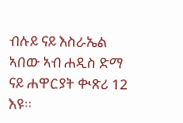ብሉይ ናይ እስራኤል ኣበው ኣብ ሐዲስ ድማ ናይ ሐዋርያት ቊጽሪ 12 እዩ።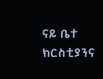ናይ ቤተ ክርስቲያንና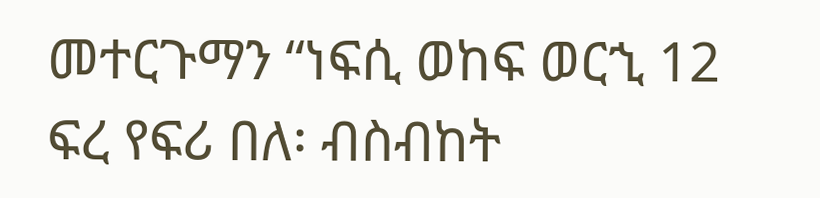መተርጉማን “ነፍሲ ወከፍ ወርኂ 12 ፍረ የፍሪ በለ፡ ብስብከት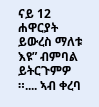ናይ 12 ሐዋርያት ይውረስ ማለቱ እዩ” ብምባል ይትርጉምዎ ።.... ኣብ ቀረባ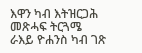እዋን ካብ እትዝርጋሕ መጽሓፍ ትርጓሜ ራእይ ዮሐንስ ካብ ገጽ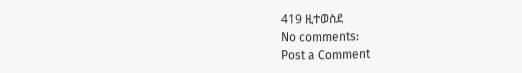419 ዚተወስደ
No comments:
Post a Comment